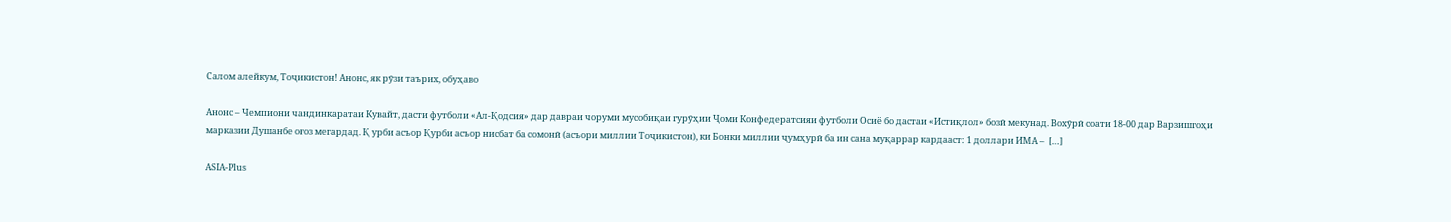Салом алейкум, Тоҷикистон! Анонс, як рӯзи таърих, обуҳаво

Анонс – Чемпиони чандинкаратаи Кувайт, дасти футболи «Ал-Қодсия» дар давраи чоруми мусобиқаи гурӯҳии Ҷоми Конфедератсияи футболи Осиё бо дастаи «Истиқлол» бозӣ мекунад. Вохӯрӣ соати 18-00 дар Варзишгоҳи марказии Душанбе оғоз мегардад. Қ урби асъор Қурби асъор нисбат ба сомонӣ (асъори миллии Тоҷикистон), ки Бонки миллии ҷумҳурӣ ба ин сана муқаррар кардааст: 1 доллари ИМА –  […]

ASIA-Plus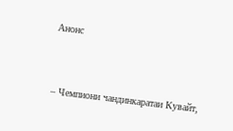Анонс



– Чемпиони чандинкаратаи Кувайт,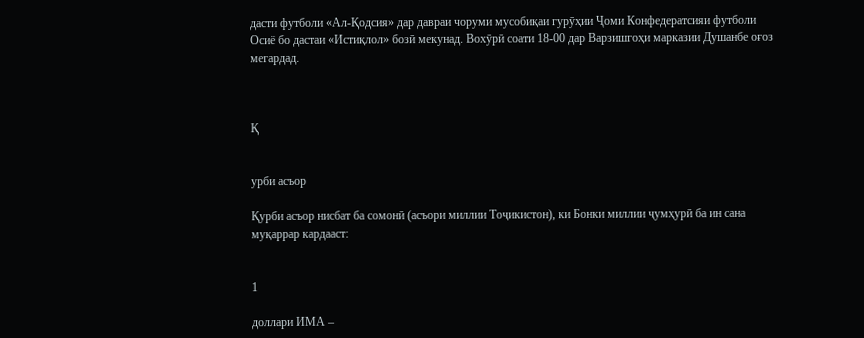дасти футболи «Ал-Қодсия» дар давраи чоруми мусобиқаи гурӯҳии Ҷоми Конфедератсияи футболи Осиё бо дастаи «Истиқлол» бозӣ мекунад. Вохӯрӣ соати 18-00 дар Варзишгоҳи марказии Душанбе оғоз мегардад.



Қ


урби асъор

Қурби асъор нисбат ба сомонӣ (асъори миллии Тоҷикистон), ки Бонки миллии ҷумҳурӣ ба ин сана муқаррар кардааст:


1

доллари ИМА –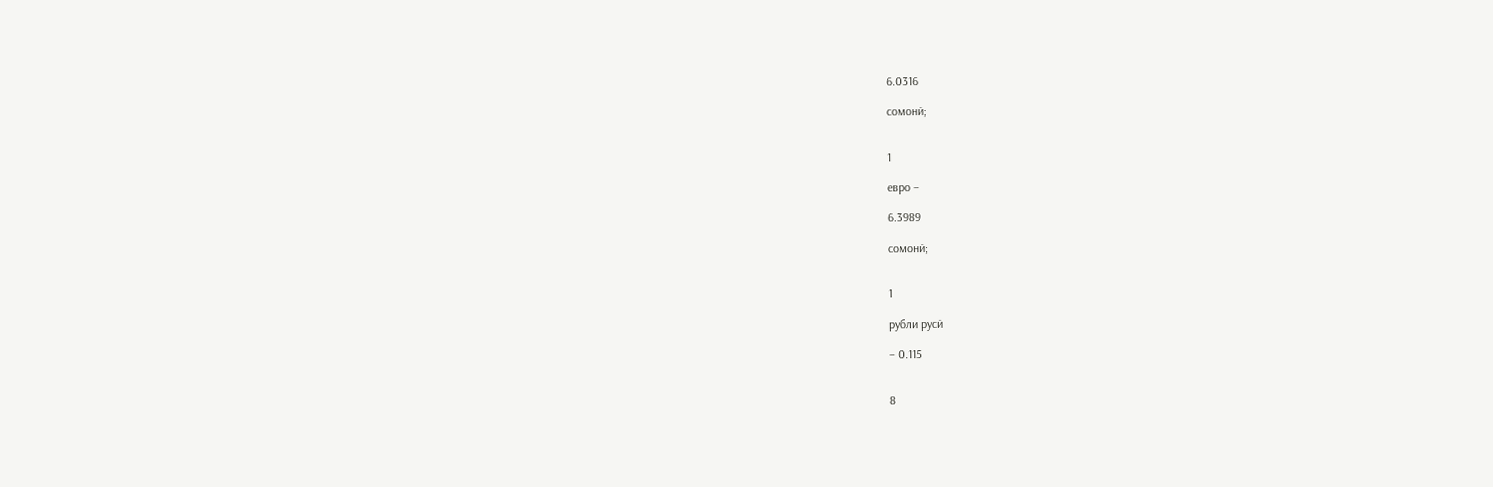6.0316

сомонӣ;


1

евро –

6.3989

сомонӣ;


1

рубли русӣ

– 0.115


8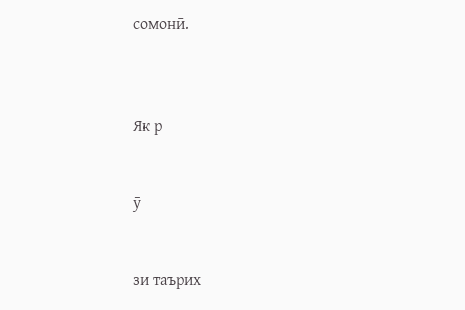сомонӣ.



Як р


ӯ


зи таърих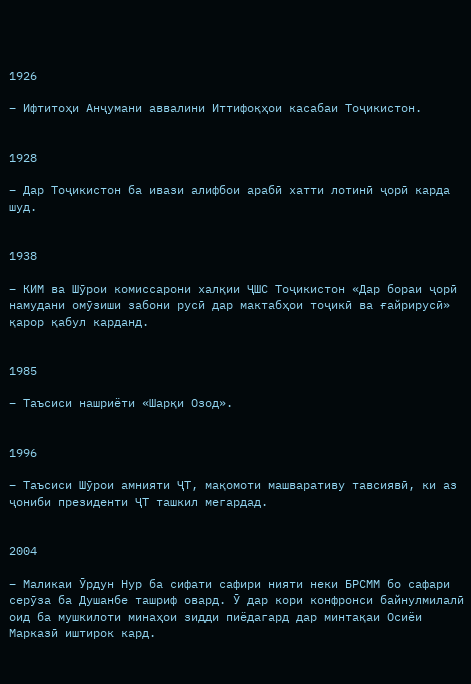1926

– Ифтитоҳи Анҷумани аввалини Иттифоқҳои касабаи Тоҷикистон.


1928

– Дар Тоҷикистон ба ивази алифбои арабӣ хатти лотинӣ ҷорӣ карда шуд.


1938

– КИМ ва Шӯрои комиссарони халқии ҶШС Тоҷикистон «Дар бораи ҷорӣ намудани омӯзиши забони русӣ дар мактабҳои тоҷикӣ ва ғайрирусӣ» қарор қабул карданд.


1985

– Таъсиси нашриёти «Шарқи Озод».


1996

– Таъсиси Шӯрои амнияти ҶТ, мақомоти машваративу тавсиявӣ, ки аз ҷониби президенти ҶТ ташкил мегардад.


2004

– Маликаи Ӯрдун Нур ба сифати сафири нияти неки БРСММ бо сафари серӯза ба Душанбе ташриф овард. Ӯ дар кори конфронси байнулмилалӣ оид ба мушкилоти минаҳои зидди пиёдагард дар минтақаи Осиёи Марказӣ иштирок кард.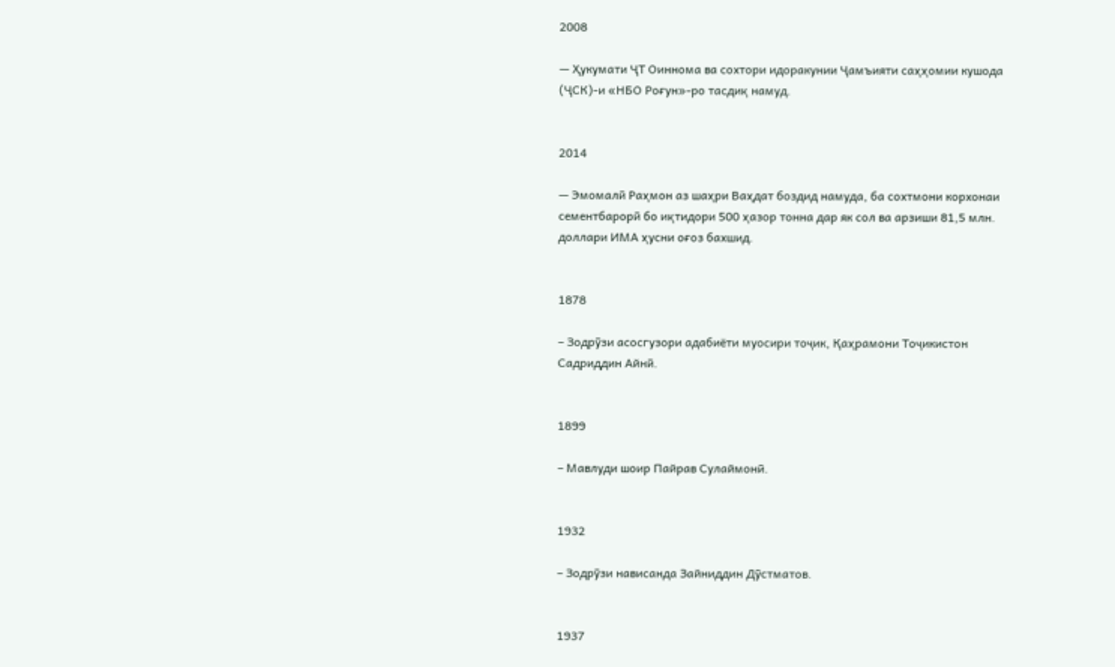2008

— Ҳукумати ҶТ Оиннома ва сохтори идоракунии Ҷамъияти саҳҳомии кушода (ҶСК)-и «НБО Роғун»-ро тасдиқ намуд.


2014

— Эмомалӣ Раҳмон аз шаҳри Ваҳдат боздид намуда, ба сохтмони корхонаи сементбарорӣ бо иқтидори 500 ҳазор тонна дар як сол ва арзиши 81,5 млн. доллари ИМА ҳусни оғоз бахшид.


1878

– Зодрӯзи асосгузори адабиёти муосири тоҷик, Қаҳрамони Тоҷикистон Садриддин Айнӣ.


1899

– Мавлуди шоир Пайрав Сулаймонӣ.


1932

– Зодрӯзи нависанда Зайниддин Дӯстматов.


1937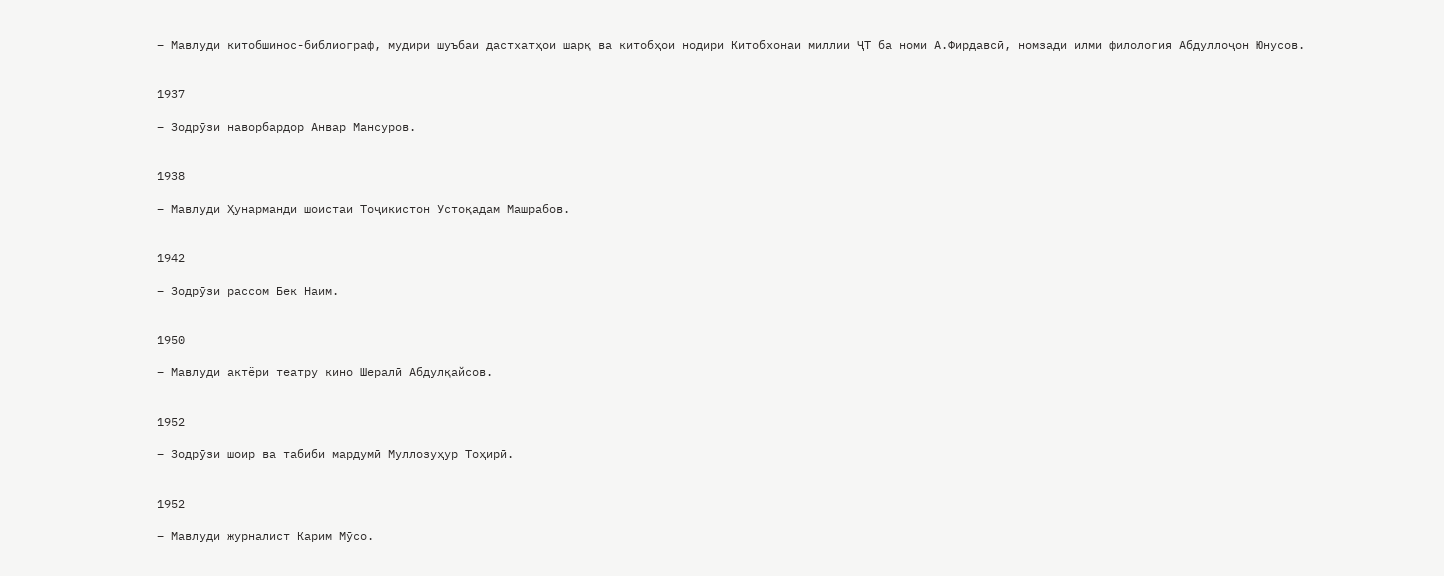– Мавлуди китобшинос-библиограф, мудири шуъбаи дастхатҳои шарқ ва китобҳои нодири Китобхонаи миллии ҶТ ба номи А.Фирдавсӣ, номзади илми филология Абдуллоҷон Юнусов.


1937

– Зодрӯзи наворбардор Анвар Мансуров.


1938

– Мавлуди Ҳунарманди шоистаи Тоҷикистон Устоқадам Машрабов.


1942

– Зодрӯзи рассом Бек Наим.


1950

– Мавлуди актёри театру кино Шералӣ Абдулқайсов.


1952

– Зодрӯзи шоир ва табиби мардумӣ Муллозуҳур Тоҳирӣ.


1952

– Мавлуди журналист Карим Мӯсо.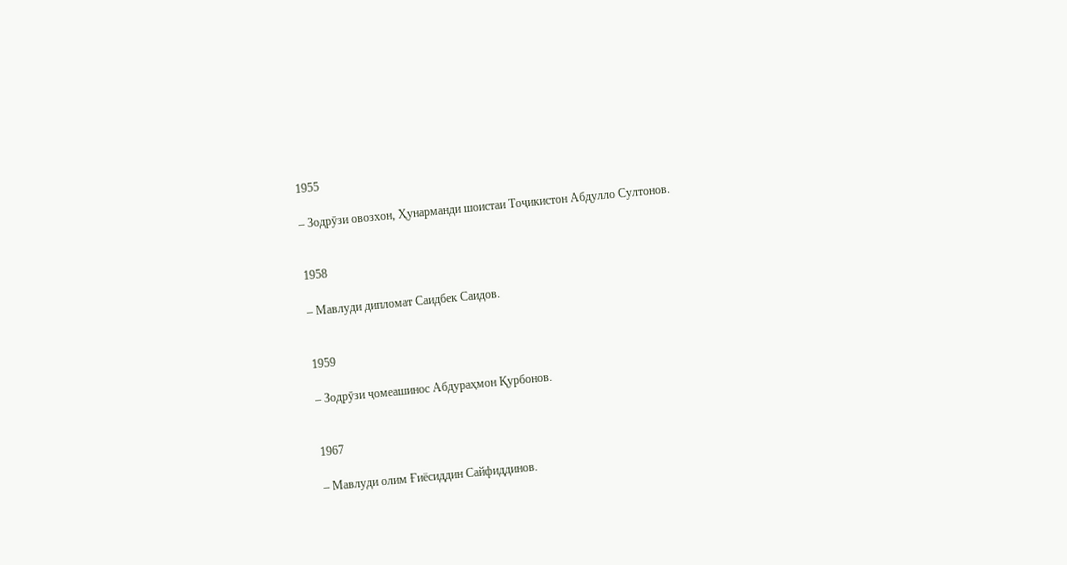1955

– Зодрӯзи овозхон, Ҳунарманди шоистаи Тоҷикистон Абдулло Султонов.


1958

– Мавлуди дипломат Саидбек Саидов.


1959

– Зодрӯзи ҷомеашинос Абдураҳмон Қурбонов.


1967

– Мавлуди олим Ғиёсиддин Сайфиддинов.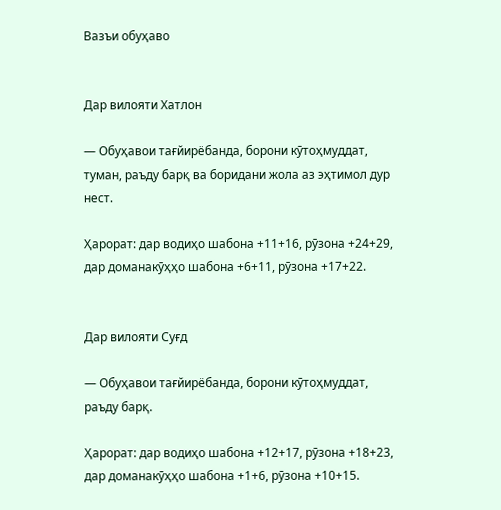Вазъи обуҳаво


Дар вилояти Хатлон

— Обуҳавои тағйирёбанда, борони кӯтоҳмуддат, туман, раъду барқ ва боридани жола аз эҳтимол дур нест.

Ҳарорат: дар водиҳо шабона +11+16, рӯзона +24+29, дар доманакӯҳҳо шабона +6+11, рӯзона +17+22.


Дар вилояти Суғд

— Обуҳавои тағйирёбанда, борони кӯтоҳмуддат, раъду барқ.

Ҳарорат: дар водиҳо шабона +12+17, рӯзона +18+23, дар доманакӯҳҳо шабона +1+6, рӯзона +10+15.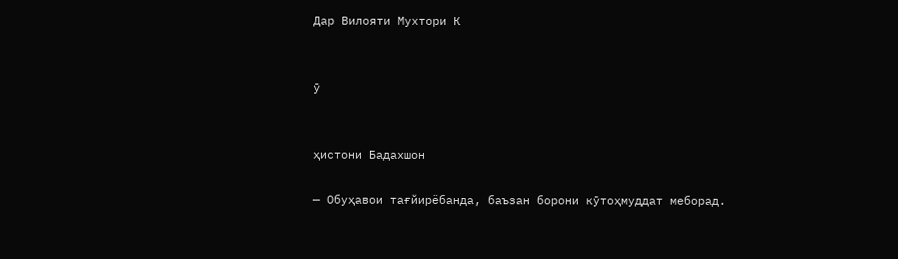Дар Вилояти Мухтори К


ӯ


ҳистони Бадахшон

— Обуҳавои тағйирёбанда, баъзан борони кӯтоҳмуддат меборад.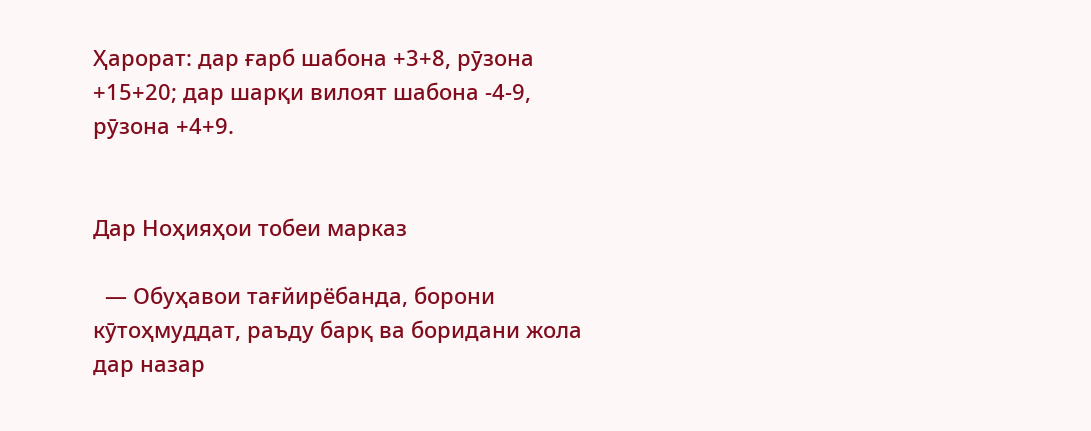Ҳарорат: дар ғарб шабона +3+8, рӯзона +15+20; дар шарқи вилоят шабона -4-9, рӯзона +4+9.


Дар Ноҳияҳои тобеи марказ

  — Обуҳавои тағйирёбанда, борони кӯтоҳмуддат, раъду барқ ва боридани жола дар назар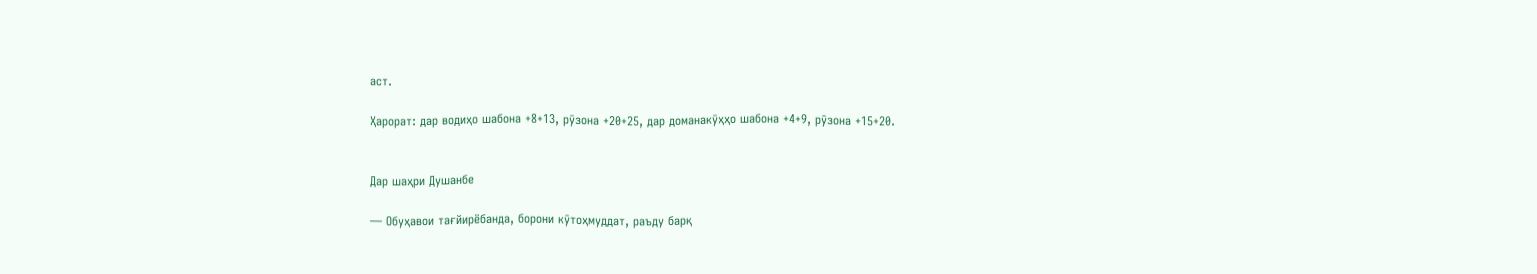аст.

Ҳарорат: дар водиҳо шабона +8+13, рӯзона +20+25, дар доманакӯҳҳо шабона +4+9, рӯзона +15+20.


Дар шаҳри Душанбе

— Обуҳавои тағйирёбанда, борони кӯтоҳмуддат, раъду барқ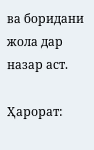ва боридани жола дар назар аст.

Ҳарорат: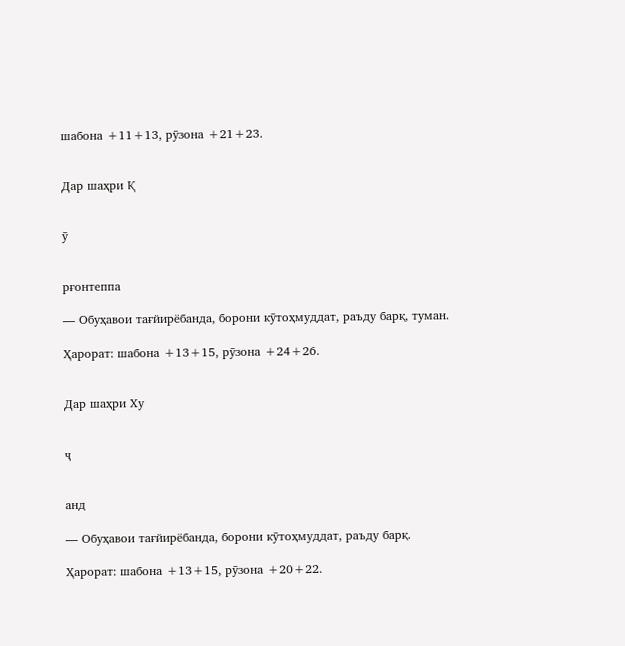шабона +11+13, рӯзона +21+23.


Дар шаҳри Қ


ӯ


рғонтеппа

— Обуҳавои тағйирёбанда, борони кӯтоҳмуддат, раъду барқ, туман.

Ҳарорат: шабона +13+15, рӯзона +24+26.


Дар шаҳри Ху


ҷ


анд

— Обуҳавои тағйирёбанда, борони кӯтоҳмуддат, раъду барқ.

Ҳарорат: шабона +13+15, рӯзона +20+22.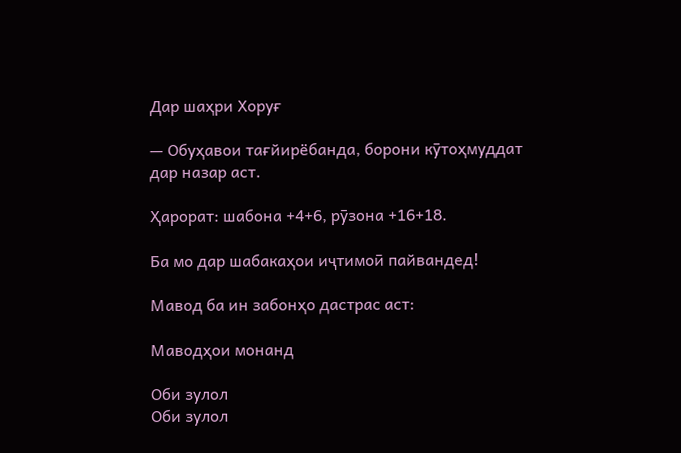Дар шаҳри Хоруғ

— Обуҳавои тағйирёбанда, борони кӯтоҳмуддат дар назар аст.

Ҳарорат: шабона +4+6, рӯзона +16+18.

Ба мо дар шабакаҳои иҷтимоӣ пайвандед!

Мавод ба ин забонҳо дастрас аст:

Маводҳои монанд

Оби зулол
Оби зулол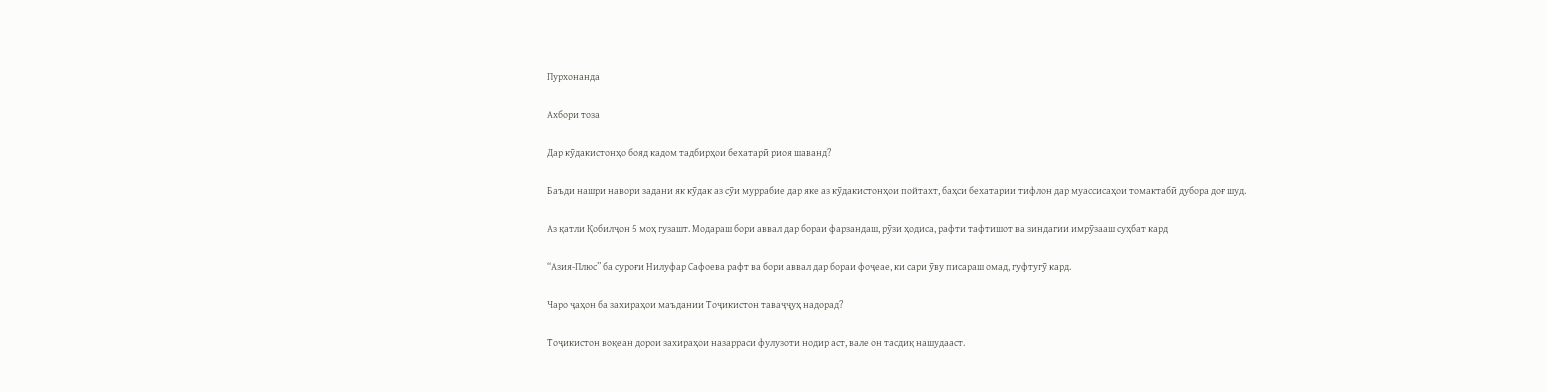Пурхонанда

Ахбори тоза

Дар кӯдакистонҳо бояд кадом тадбирҳои бехатарӣ риоя шаванд?

Баъди нашри навори задани як кӯдак аз сӯи муррабие дар яке аз кӯдакистонҳои пойтахт, баҳси бехатарии тифлон дар муассисаҳои томактабӣ дубора доғ шуд.

Аз қатли Қобилҷон 5 моҳ гузашт. Модараш бори аввал дар бораи фарзандаш, рӯзи ҳодиса, рафти тафтишот ва зиндагии имрӯзааш суҳбат кард

“Азия-Плюс” ба суроғи Нилуфар Сафоева рафт ва бори аввал дар бораи фоҷеае, ки сари ӯву писараш омад, гуфтугӯ кард.

Чаро ҷаҳон ба захираҳои маъдании Тоҷикистон таваҷҷуҳ надорад?

Тоҷикистон воқеан дорои захираҳои назарраси фулузоти нодир аст, вале он тасдиқ нашудааст.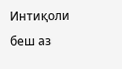Интиқоли беш аз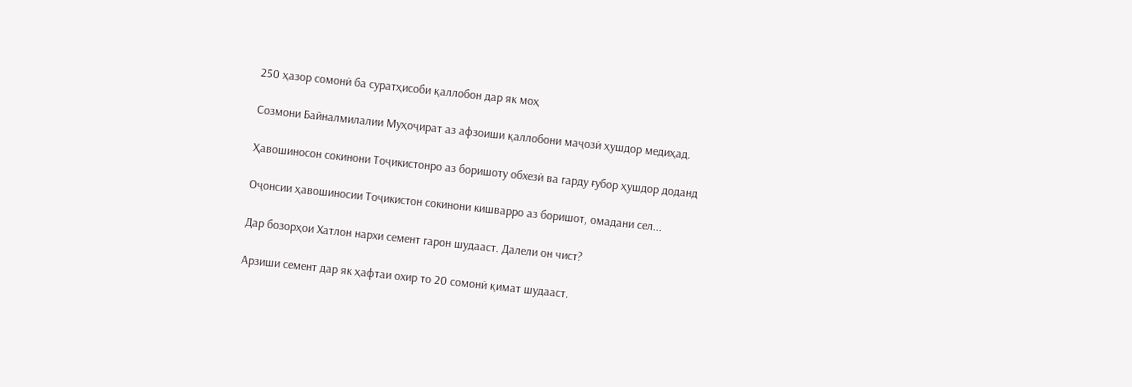250 ҳазор сомонӣ ба суратҳисоби қаллобон дар як моҳ

Созмони Байналмилалии Муҳоҷират аз афзоиши қаллобони маҷозӣ ҳушдор медиҳад.

Ҳавошиносон сокинони Тоҷикистонро аз боришоту обхезӣ ва гарду ғубор ҳушдор доданд

Оҷонсии ҳавошиносии Тоҷикистон сокинони кишварро аз боришот, омадани сел...

Дар бозорҳои Хатлон нархи семент гарон шудааст. Далели он чист?

Арзиши семент дар як ҳафтаи охир то 20 сомонӣ қимат шудааст.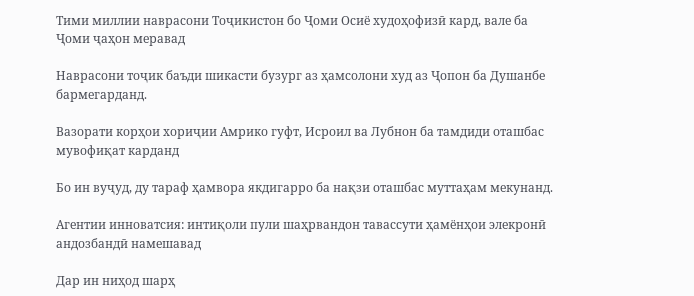Тими миллии наврасони Тоҷикистон бо Ҷоми Осиё худоҳофизӣ кард, вале ба Ҷоми ҷаҳон меравад

Наврасони тоҷик баъди шикасти бузург аз ҳамсолони худ аз Ҷопон ба Душанбе бармегарданд.

Вазорати корҳои хориҷии Амрико гуфт, Исроил ва Лубнон ба тамдиди оташбас мувофиқат карданд

Бо ин вуҷуд, ду тараф ҳамвора якдигарро ба нақзи оташбас муттаҳам мекунанд.

Агентии инноватсия: интиқоли пули шаҳрвандон тавассути ҳамёнҳои элекронӣ андозбандӣ намешавад

Дар ин ниҳод шарҳ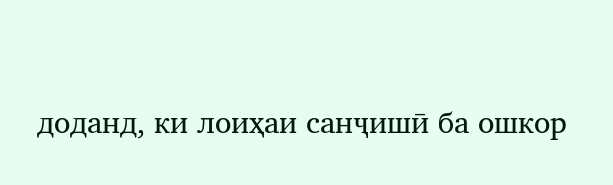доданд, ки лоиҳаи санҷишӣ ба ошкор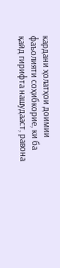кардани ҳолатҳои доимии фаъолияти соҳибкорие, ки ба қайд гирифта нашудааст, равона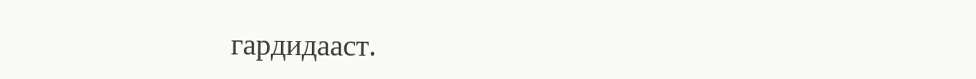гардидааст.